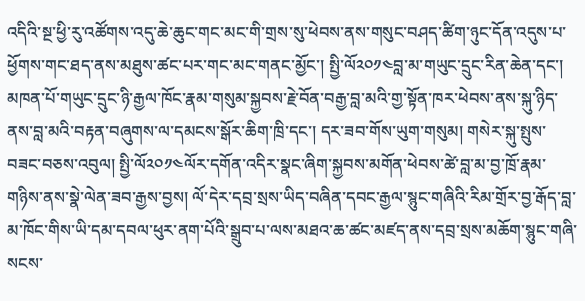འདིའི་སྔ་ཕྱི་རུ་འཚོགས་འདུ་ཆེ་ཆུང་གང་མང་གི་གྲས་སུ་ཕེབས་ནས་གསུང་བཤད་ཚིག་ཉུང་དོན་འདུས་པ་ཕྱོགས་གང་ཐད་ནས་མཐུས་ཚང་པར་གང་མང་གནང་མྱོང་། སྤྱི་ལོ༢༠༡༤བླ་མ་གཡུང་དྲུང་རིན་ཆེན་དང་། མཁན་པོ་གཡུང་དྲུང་ཉི་རྒྱལ་ཁོང་རྣམ་གསུམ་སྐྱབས་རྗེ་བོན་བརྒྱ་བླ་མའི་གྱ་སྟོན་ཁར་ཕེབས་ནས་སྐུ་ཉིད་ནས་བླ་མའི་བརྟན་བཞུགས་ལ་དམངས་སྒོར་ཆིག་ཁྲི་དང་། དར་ཟབ་གོས་ཡུག་གསུམ། གསེར་སྐུ་སྤུས་བཟང་བཅས་འབུལ། སྤྱི་ལོ༢༠༡༤ལོར་དགོན་འདིར་སྣང་ཞིག་སྐྱབས་མགོན་ཕེབས་ཚེ་བླ་མ་བྱ་ཁྲོ་རྣམ་གཉིས་ནས་སྣེ་ལེན་ཟབ་རྒྱས་བྱས། ལོ་དེར་དབྲ་སྲས་ཡིད་བཞིན་དབང་རྒྱལ་སྙུང་གཞིའི་རིམ་གྲོར་བྱ་རྒོད་བླ་མ་ཁོང་གིས་ཡི་དམ་དབལ་ཕུར་ནག་པོའི་སྒྲུབ་པ་ལས་མཐའ་ཆ་ཚང་མཛད་ནས་དབྲ་སྲས་མཆོག་སྙུང་གཞི་སངས་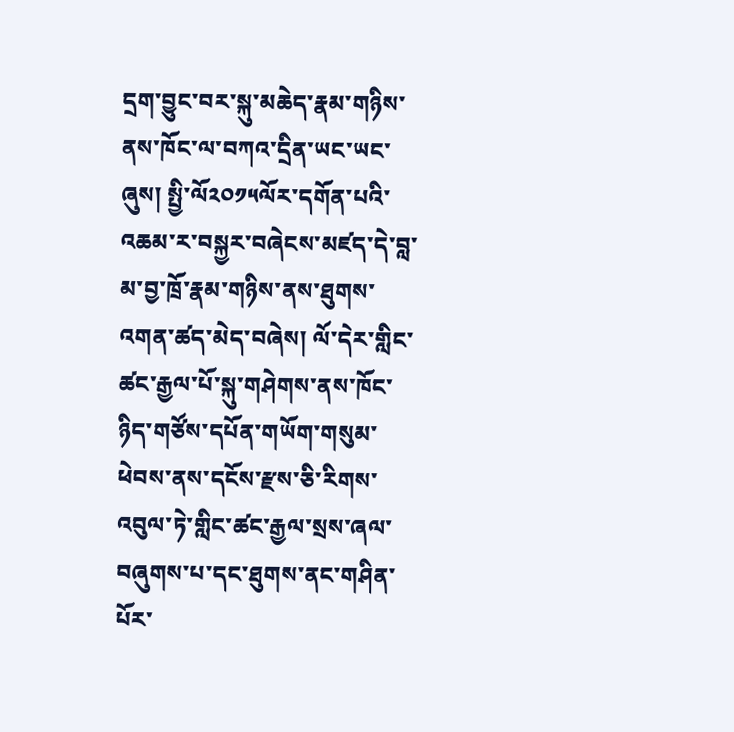དྲག་བྱུང་བར་སྐུ་མཆེད་རྣམ་གཉིས་ནས་ཁོང་ལ་བཀའ་དྲིན་ཡང་ཡང་ཞུས། སྤྱི་ལོ༢༠༡༥ལོར་དགོན་པའི་འཆམ་ར་བསྐྱར་བཞེངས་མཛད་དེ་བླ་མ་བྱ་ཁྲོ་རྣམ་གཉིས་ནས་ཐུགས་འགན་ཚད་མེད་བཞེས། ལོ་དེར་གླིང་ཚང་རྒྱལ་པོ་སྐུ་གཤེགས་ནས་ཁོང་ཉིད་གཙོས་དཔོན་གཡོག་གསུམ་ཕེབས་ནས་དངོས་རྫས་ཅི་རིགས་འབུལ་ཏེ་གླིང་ཚང་རྒྱལ་སྲས་ཞལ་བཞུགས་པ་དང་ཐུགས་ནང་གཤིན་པོར་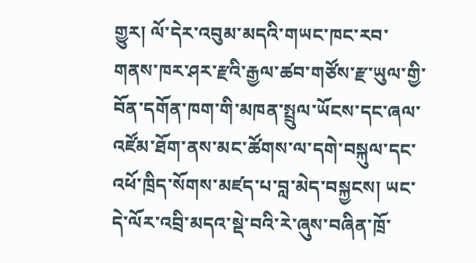གྱུར། ལོ་དེར་འབུམ་མདའི་གཡང་ཁང་རབ་གནས་ཁར་ཤར་རྫའི་རྒྱལ་ཚབ་གཙོས་རྫ་ཡུལ་གྱི་བོན་དགོན་ཁག་གི་མཁན་སྤྲུལ་ཡོངས་དང་ཞལ་འཛོམ་ཐོག་ནས་མང་ཚོགས་ལ་དགེ་བསྐུལ་དང་འཕོ་ཁྲིད་སོགས་མཛད་པ་བླ་མེད་བསྐྱངས། ཡང་དེ་ལོར་འབྲི་མདའ་སྡེ་བའི་རེ་ཞུས་བཞིན་ཁྲོ་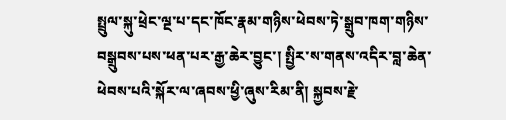སྤྲུལ་སྐུ་ཕྲེང་ལྔ་པ་དང་ཁོང་རྣམ་གཉིས་ཕེབས་ཏེ་སྒྲུབ་ཁག་གཉིས་བསྒྲུབས་པས་ཕན་པར་རྒྱ་ཆེར་བྱུང་། སྤྱིར་ས་གནས་འདིར་བླ་ཆེན་ཕེབས་པའི་སྐོར་ལ་ཞབས་ཕྱི་ཞུས་རིམ་ནི། སྐྱབས་རྗེ་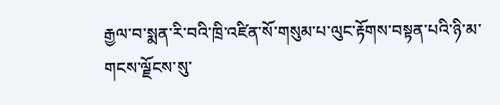རྒྱལ་བ་སྨན་རི་བའི་ཁྲི་འཛིན་སོ་གསུམ་པ་ལུང་རྟོགས་བསྟན་པའི་ཉི་མ་གངས་ལྗོངས་སུ་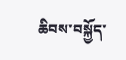ཆིབས་བསྐྱོད་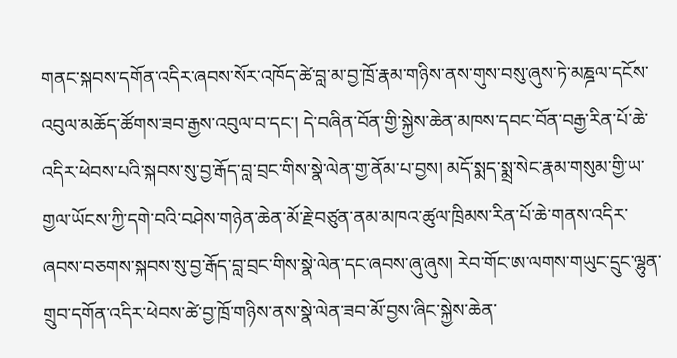གནང་སྐབས་དགོན་འདིར་ཞབས་སོར་འཁོད་ཚེ་བླ་མ་བྱ་ཁྲོ་རྣམ་གཉིས་ནས་གུས་བསུ་ཞུས་ཏེ་མཎྜལ་དངོས་འབུལ་མཆོད་ཚོགས་ཟབ་རྒྱས་འབུལ་བ་དང་། དེ་བཞིན་བོན་གྱི་སྐྱེས་ཆེན་མཁས་དབང་བོན་བརྒྱ་རིན་པོ་ཆེ་འདིར་ཕེབས་པའི་སྐབས་སུ་བྱ་རྒོད་བླ་བྲང་གིས་སྣེ་ལེན་གྱ་ནོམ་པ་བྱས། མདོ་སྨད་སྨྲ་སེང་རྣམ་གསུམ་གྱི་ཡ་གྱལ་ཡོངས་ཀྱི་དགེ་བའི་བཤེས་གཉེན་ཆེན་མོ་རྗེ་བཙུན་ནམ་མཁའ་ཚུལ་ཁྲིམས་རིན་པོ་ཆེ་གནས་འདིར་ཞབས་བཅགས་སྐབས་སུ་བྱ་རྒོད་བླ་བྲང་གིས་སྣེ་ལེན་དང་ཞབས་ཞུ་ཞུས། རེབ་གོང་ཨ་ལགས་གཡུང་དྲུང་ལྷུན་གྲུབ་དགོན་འདིར་ཕེབས་ཚེ་བྱ་ཁྲོ་གཉིས་ནས་སྣེ་ལེན་ཟབ་མོ་བྱས་ཞིང་སྐྱེས་ཆེན་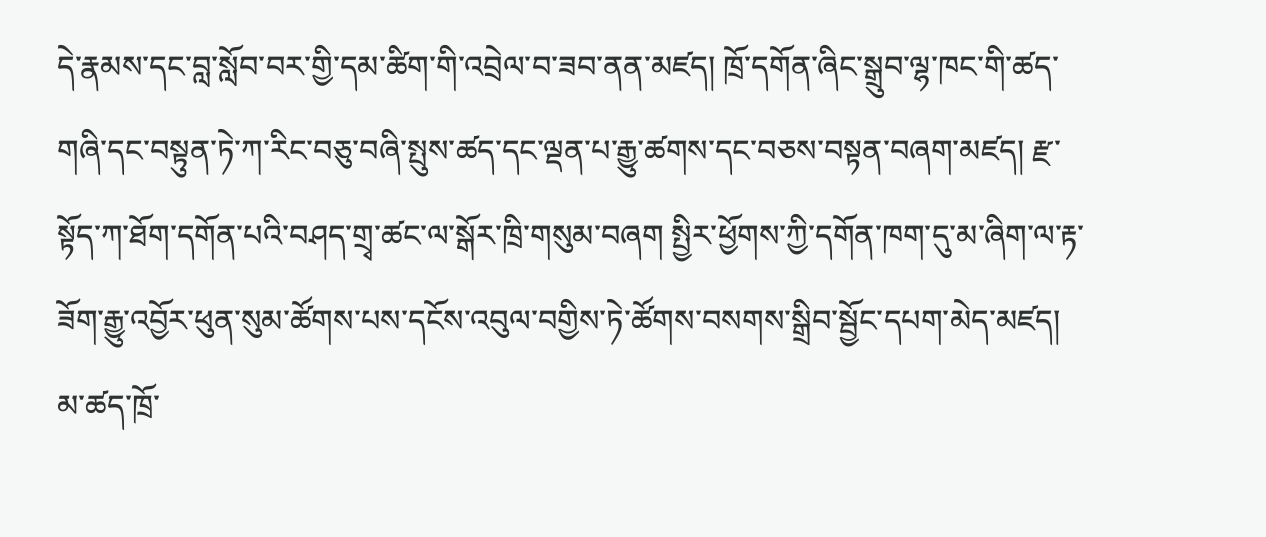དེ་རྣམས་དང་བླ་སློབ་བར་གྱི་དམ་ཚིག་གི་འབྲེལ་བ་ཟབ་ནན་མཛད། ཁྲོ་དགོན་ཞིང་སྒྲུབ་ལྷ་ཁང་གི་ཚད་གཞི་དང་བསྟུན་ཏེ་ཀ་རིང་བཅུ་བཞི་སྤུས་ཚད་དང་ལྡན་པ་རྒྱུ་ཚགས་དང་བཅས་བསྟན་བཞག་མཛད། རྫ་སྟོད་ཀ་ཐོག་དགོན་པའི་བཤད་གྲྭ་ཚང་ལ་སྒོར་ཁྲི་གསུམ་བཞག སྤྱིར་ཕྱོགས་ཀྱི་དགོན་ཁག་དུ་མ་ཞིག་ལ་རྟ་ཟོག་རྒྱུ་འབྱོར་ཕུན་སུམ་ཚོགས་པས་དངོས་འབུལ་བགྱིས་ཏེ་ཚོགས་བསགས་སྒྲིབ་སྦྱོང་དཔག་མེད་མཛད། མ་ཚད་ཁྲོ་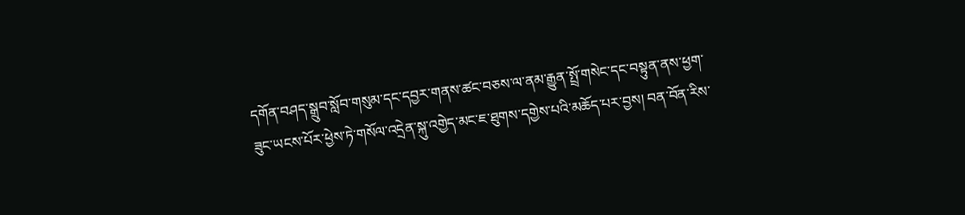དགོན་བཤད་སྒྲུབ་སློབ་གསུམ་དང་དབྱར་གནས་ཚང་བཅས་ལ་ནམ་རྒྱུན་སྤྲོ་གསེང་དང་བསྟུན་ནས་ཕྱག་ཟུང་ཡངས་པོར་ཕྱེས་ཏེ་གསོལ་འདྲེན་སྐུ་འགྱེད་མང་ཇ་ཐུགས་དགྱེས་པའི་མཆོད་པར་བྱས། བན་བོན་རིས་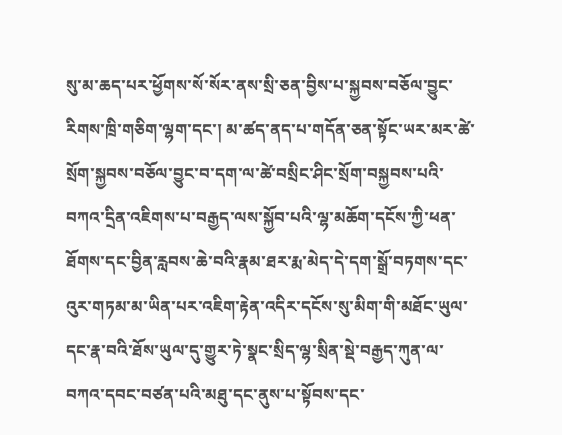སུ་མ་ཆད་པར་ཕྱོགས་སོ་སོར་ནས་སྲི་ཅན་བྱིས་པ་སྐྱབས་བཅོལ་བྱུང་རིགས་ཁྲི་གཅིག་ལྷག་དང་། མ་ཚད་ནད་པ་གདོན་ཅན་སྟོང་ཡར་མར་ཚེ་སྲོག་སྐྱབས་བཅོལ་བྱུང་བ་དག་ལ་ཚེ་བསྲིང་ཤིང་སྲོག་བསྐྱབས་པའི་བཀའ་དྲིན་འཇིགས་པ་བརྒྱད་ལས་སྐྱོབ་པའི་ལྷ་མཆོག་དངོས་ཀྱི་ཕན་ཐོགས་དང་བྱིན་རླབས་ཆེ་བའི་རྣམ་ཐར་རྨ་མེད་དེ་དག་སྒྲོ་བཏགས་དང་འུར་གཏམ་མ་ཡིན་པར་འཇིག་རྟེན་འདིར་དངོས་སུ་མིག་གི་མཐོང་ཡུལ་དང་རྣ་བའི་ཐོས་ཡུལ་དུ་གྱུར་ཏེ་སྣང་སྲིད་ལྷ་སྲིན་སྡེ་བརྒྱད་ཀུན་ལ་བཀའ་དབང་བཙན་པའི་མཐུ་དང་ནུས་པ་སྟོབས་དང་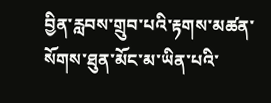བྱིན་རླབས་གྲུབ་པའི་རྟགས་མཚན་སོགས་ཐུན་མོང་མ་ཡིན་པའི་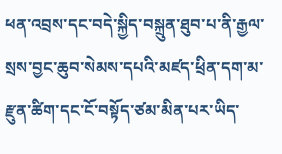ཕན་འབྲས་དང་བདེ་སྐྱིད་བསྐྲུན་ཐུབ་པ་ནི་རྒྱལ་སྲས་བྱང་ཆུབ་སེམས་དཔའི་མཛད་ཕྲིན་དག་མ་རྫུན་ཚིག་དང་ངོ་བསྟོད་ཙམ་མིན་པར་ཡིད་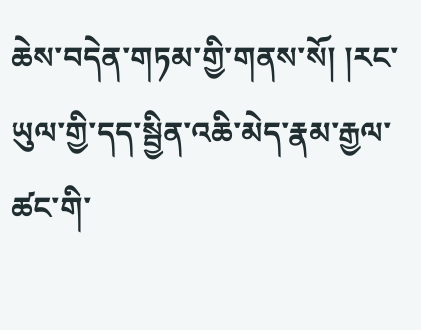ཆེས་བདེན་གཏམ་གྱི་གནས་སོ། །རང་ཡུལ་གྱི་དད་སྦྱིན་འཆི་མེད་རྣམ་རྒྱལ་ཚང་གི་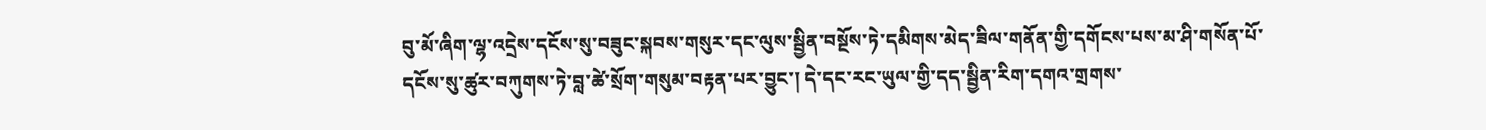བུ་མོ་ཞིག་ལྷ་འདྲེས་དངོས་སུ་བཟུང་སྐབས་གསུར་དང་ལུས་སྦྱིན་བསྔོས་ཏེ་དམིགས་མེད་ཟིལ་གནོན་གྱི་དགོངས་པས་མ་ཤི་གསོན་པོ་དངོས་སུ་ཚུར་བཀུགས་ཏེ་བླ་ཚེ་སྲོག་གསུམ་བརྟན་པར་བྱུང་། དེ་དང་རང་ཡུལ་གྱི་དད་སྦྱིན་རིག་དགའ་གྲགས་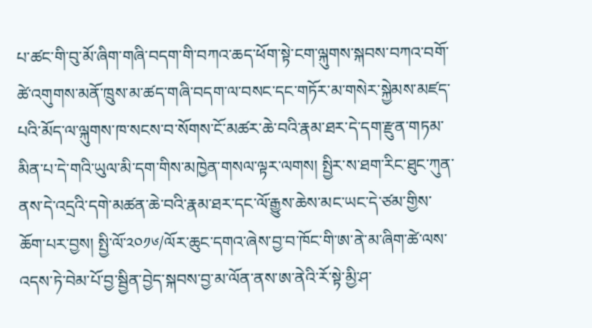པ་ཚང་གི་བུ་མོ་ཞིག་གཞི་བདག་གི་བཀའ་ཆད་ཕོག་སྟེ་ངག་ལྐུགས་སྐབས་བཀའ་བགོ་ཚེ་འགུགས་མནོ་ཁྲུས་མ་ཚད་གཞི་བདག་ལ་བསང་དང་གཏོར་མ་གསེར་སྐྱེམས་མཛད་པའི་མོད་ལ་ལྐུགས་ཁ་སངས་བ་སོགས་ངོ་མཚར་ཆེ་བའི་རྣམ་ཐར་དེ་དག་རྫུན་གཏམ་མིན་པ་དེ་གའི་ཡུལ་མི་དག་གིས་མཁྱེན་གསལ་ལྟར་ལགས། སྤྱིར་ས་ཐག་རིང་ཐུང་ཀུན་ནས་དེ་འདྲའི་དགེ་མཚན་ཆེ་བའི་རྣམ་ཐར་དང་ལོ་རྒྱུས་ཆེས་མང་ཡང་དེ་ཙམ་གྱིས་ཆོག་པར་བྱས། སྤྱི་ལོ་༢༠༡༦/ལོར་ཆུང་དགའ་ཞེས་བྱ་བ་ཁོང་གི་ཨ་ནེ་མ་ཞིག་ཚེ་ལས་འདས་ཏེ་བེམ་པོ་བྱ་སྦྱིན་བྱེད་སྐབས་བྱ་མ་ལོན་ནས་ཨ་ནེའི་རོ་སྟེ་མྱི་ཤ་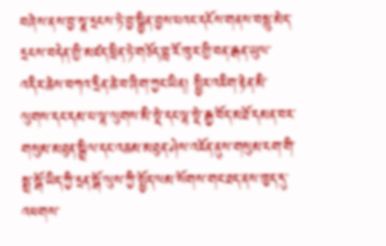བཞེས་ནས་བྱ་སྣ་དྲངས་ཏེ་བྱ་སྦྱིན་བྱས་པའང་དངོས་གནས་བསླུ་མེད་དྲངས་བདེན་གྱི་མཛད་ཕྲིན་ཏེ་གཅོད་བླ་རོ་ཁུར་གྱི་བན་རྒན་ཡུལ་འདིར་ཆེས་བཀའ་དྲིན་ཆེ་བ་ཞིག་ཀྱང་ཡིན། སྤྱིར་འཇིག་རྟེན་མི་ལུགས་དང་དམ་པ་ལྷ་ལུགས་མི་སྡེ་དང་ལྷ་སྡེ་རྒྱ་བོད་མཐོ་དམན་བར་གསུམ་མཐུན་སྒྲིལ་དང་འཆམ་མཐུན་ཤེས་འཇོན་ནུས་གསུམ་ངག་གི་སྨྲ་སྒོ་ཡིད་ཀྱི་དྲན་སྒོ་ལུས་ཀྱི་སྤྱོད་ལམ་སོགས་གང་ཐད་ནས་ཁྱད་དུ་འཕགས་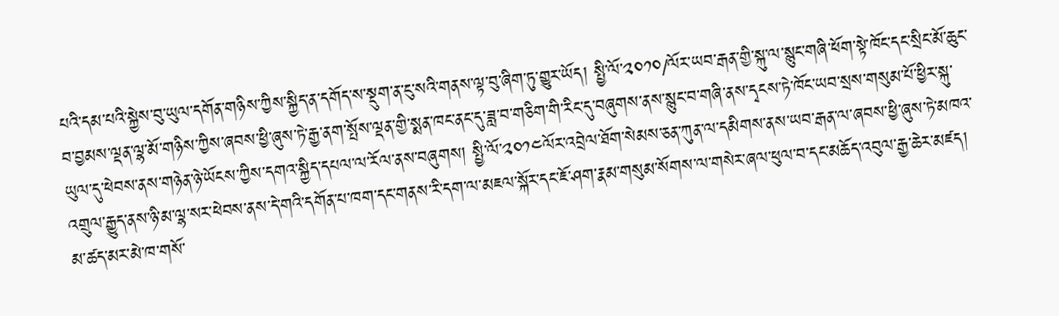པའི་དམ་པའི་སྐྱེས་བུ་ཡུལ་དགོན་གཉིས་ཀྱིས་སྐྱིད་ན་དགོད་ས་སྡུག་ན་ངུ་སའི་གནས་ལྟ་བུ་ཞིག་ཏུ་གྱུར་ཡོད། སྤྱི་ལོ་༢༠༡༠/ལོར་ཡབ་རྒན་གྱི་སྐུ་ལ་སྙུང་གཞི་ཕོག་སྟེ་ཁོང་དང་སྲིང་མོ་ཆུང་བ་བྱམས་ལྡན་ལྷ་མོ་གཉིས་ཀྱིས་ཞབས་ཕྱི་ཞུས་ཏེ་རྒྱ་ནག་སྤོས་ལྡན་གྱི་སྨན་ཁང་ནང་དུ་ཟླ་བ་གཅིག་གི་རིང་དུ་བཞུགས་ནས་སྙུང་བ་གཞི་ནས་དྭངས་ཏེ་ཁོང་ཡབ་སྲས་གསུམ་པོ་ཕྱིར་སྐུ་ཡུལ་དུ་ཕེབས་ནས་གཉེན་ཉེ་ཡོངས་ཀྱིས་དགའ་སྐྱིད་དཔལ་ལ་རོལ་ནས་བཞུགས། སྤྱི་ལོ་༢༠༡༤ལོར་འབྲེལ་ཐོག་སེམས་ཅན་ཀུན་ལ་དམིགས་ནས་ཡབ་རྒན་ལ་ཞབས་ཕྱི་ཞུས་ཏེ་མཁའ་འགྲུལ་རྒྱུད་ནས་ཉི་མ་ལྷ་སར་ཕེབས་ནས་དེ་གའི་དགོན་པ་ཁག་དང་གནས་རི་དག་ལ་མཇལ་སྐོར་དང་ཇོ་ཤག་རྣམ་གསུམ་སོགས་ལ་གསེར་ཞལ་ཕུལ་བ་དང་མཆོད་འབུལ་རྒྱ་ཆེར་མཛད། མ་ཚད་མར་མེ་ཁ་གསོ་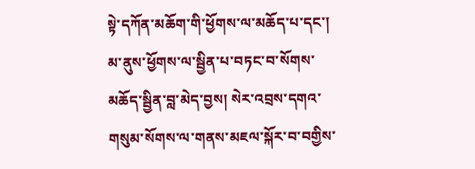སྟེ་དཀོན་མཆོག་གི་ཕྱོགས་ལ་མཆོད་པ་དང་། མ་ནུས་ཕྱོགས་ལ་སྦྱིན་པ་བཏང་བ་སོགས་མཆོད་སྦྱིན་བླ་མེད་བྱས། སེར་འབྲས་དགའ་གསུམ་སོགས་ལ་གནས་མཇལ་སྐོར་བ་བགྱིས་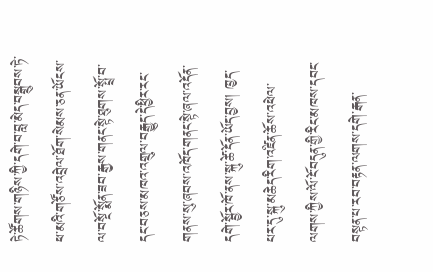ཏེ་ཚོགས་གཉིས་ཀྱི་དགེ་བ་བླ་མེད་བསྒྲུབས་ཏེ་ཕ་མའི་གཙོས་འབྲེལ་ཐོག་སེམས་ཅན་ཡོངས་ལ་བསྔོ་སྨོན་ཟབ་རྒྱས་གནང་སྟེ་ཐུགས་སྤྲོ་བ་དང་བཅས་མཁའ་འགྲུལ་བརྒྱུད་དེ་ཕྱིར་རང་གནས་སུ་ཞབས་འཁོད་གནང་སྟེ་ཞལ་འདོན་དགེ་སྦྱོར་ཁོ་ནས་སྐུ་ཚེ་དོན་ཡོད་བྱས། ཁྱད་པར་དུ་སྐུ་མཆེད་རིག་འཛིན་ཆོས་འཕེལ་ལགས་ཀྱིས་ལོ་ངོ་བདུན་གྱི་རིང་མཁས་དབང་བསྟན་པ་རབ་བརྟན་ལགས་དགེ་རྒན་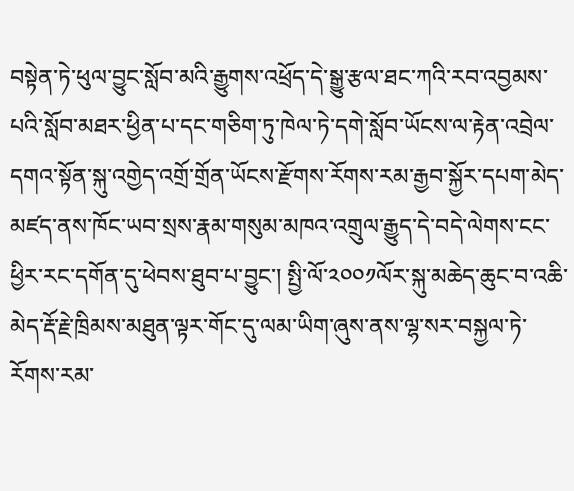བསྟེན་ཏེ་ཕུལ་བྱུང་སློབ་མའི་རྒྱུགས་འཕྲོད་དེ་སྒྱུ་རྩལ་ཐང་ཀའི་རབ་འབྱམས་པའི་སློབ་མཐར་ཕྱིན་པ་དང་གཅིག་ཏུ་ཁེལ་ཏེ་དགེ་སློབ་ཡོངས་ལ་རྟེན་འབྲེལ་དགའ་སྟོན་སྐུ་འགྱེད་འགྲོ་གྲོན་ཡོངས་རྫོགས་རོགས་རམ་རྒྱབ་སྐྱོར་དཔག་མེད་མཛད་ནས་ཁོང་ཡབ་སྲས་རྣམ་གསུམ་མཁའ་འགྲུལ་རྒྱུད་དེ་བདེ་ལེགས་ངང་ཕྱིར་རང་དགོན་དུ་ཕེབས་ཐུབ་པ་བྱུང་། སྤྱི་ལོ་༢༠༠༡ལོར་སྐུ་མཆེད་ཆུང་བ་འཆི་མེད་རྡོ་རྗེ་ཁྲིམས་མཐུན་ལྟར་གོང་དུ་ལམ་ཡིག་ཞུས་ནས་ལྷ་སར་བསྐྱལ་ཏེ་རོགས་རམ་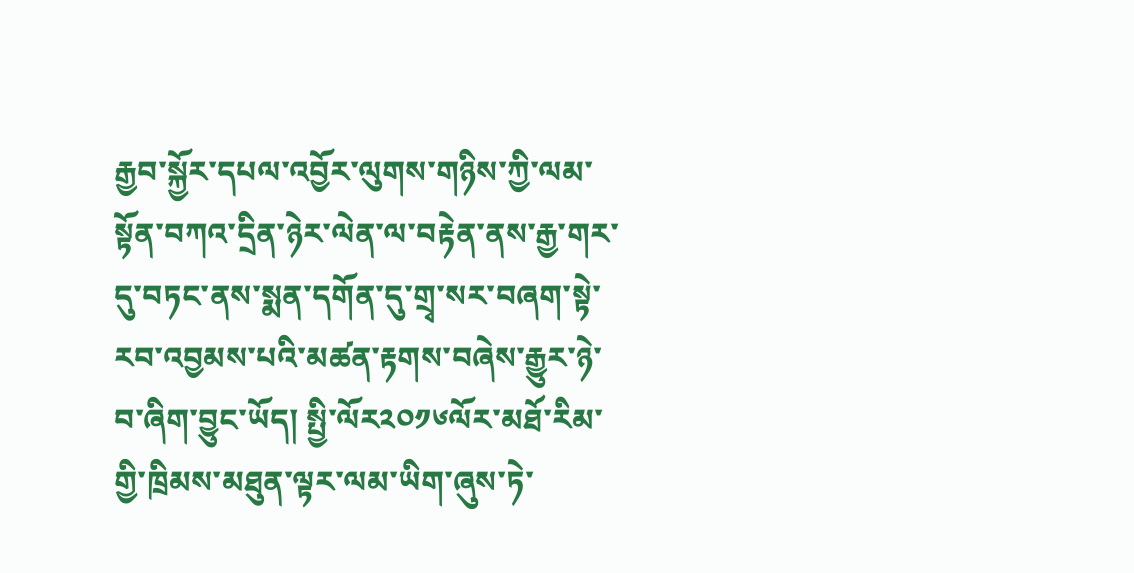རྒྱབ་སྐྱོར་དཔལ་འབྱོར་ལུགས་གཉིས་ཀྱི་ལམ་སྟོན་བཀའ་དྲིན་ཉེར་ལེན་ལ་བརྟེན་ནས་རྒྱ་གར་དུ་བཏང་ནས་སྨན་དགོན་དུ་གྲྭ་སར་བཞག་སྟེ་རབ་འབྱམས་པའི་མཚན་རྟགས་བཞེས་རྒྱུར་ཉེ་བ་ཞིག་བྱུང་ཡོད། སྤྱི་ལོར༢༠༡༦ལོར་མཐོ་རིམ་གྱི་ཁྲིམས་མཐུན་ལྟར་ལམ་ཡིག་ཞུས་ཏེ་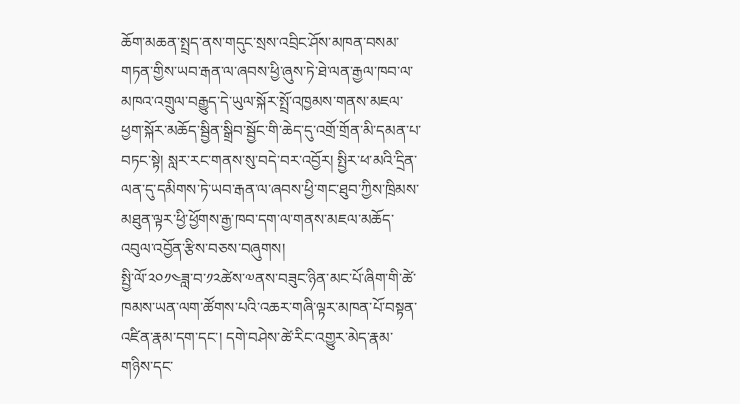ཆོག་མཆན་སྤྲད་ནས་གདུང་སྲས་འབྲིང་ཤོས་མཁན་བསམ་གཏན་གྱིས་ཡབ་རྒན་ལ་ཞབས་ཕྱི་ཞུས་ཏེ་ཐེ་ལན་རྒྱལ་ཁབ་ལ་མཁའ་འགྲུལ་བརྒྱུད་དེ་ཡུལ་སྐོར་སྤྲོ་འཁྱམས་གནས་མཇལ་ཕྱག་སྐོར་མཆོད་སྦྱིན་སྒྲིབ་སྦྱོང་གི་ཆེད་དུ་འགྲོ་གྲོན་མི་དམན་པ་བཏང་སྟེ། སླར་རང་གནས་སུ་བདེ་བར་འབྱོར། སྤྱིར་ཕ་མའི་དྲིན་ལན་དུ་དམིགས་ཏེ་ཡབ་རྒན་ལ་ཞབས་ཕྱི་གང་ཐུབ་ཀྱིས་ཁྲིམས་མཐུན་ལྟར་ཕྱི་ཕྱོགས་རྒྱ་ཁབ་དག་ལ་གནས་མཇལ་མཆོད་འབུལ་འབྱོན་རྩིས་བཅས་བཞུགས།
སྤྱི་ལོ་༢༠༡༤ཟླ་བ་༡༢ཚེས་༧ནས་བཟུང་ཉིན་མང་པོ་ཞིག་གི་ཚེ་ཁམས་ཡན་ལག་ཚོགས་པའི་འཆར་གཞི་ལྟར་མཁན་པོ་བསྟན་འཛིན་རྣམ་དག་དང་། དགེ་བཤེས་ཚེ་རིང་འགྱུར་མེད་རྣམ་གཉིས་དང་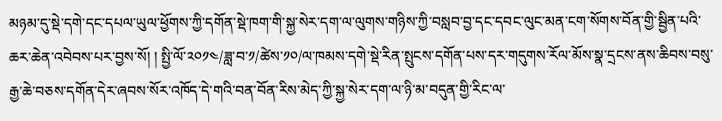མཉམ་དུ་སྡེ་དགེ་དང་དཔལ་ཡུལ་ཕྱོགས་ཀྱི་དགོན་སྡེ་ཁག་གི་སྐྱ་སེར་དག་ལ་ལུགས་གཉིས་ཀྱི་བསླབ་བྱ་དང་དབང་ལུང་མན་ངག་སོགས་བོན་གྱི་སྦྱིན་པའི་ཆར་ཆེན་འབེབས་པར་བྱས་སོ། ། སྤྱི་ལོ་༢༠༡༤/ཟླ་བ་༡/ཚེས་༡༠/ལ་ཁམས་དགེ་སྡེ་རིན་སྤུངས་དགོན་པས་དར་གདུགས་རོལ་མོས་སྣ་དྲངས་ནས་ཆིབས་བསུ་རྒྱ་ཆེ་བཅས་དགོན་དེར་ཞབས་སོར་འཁོད་དེ་གའི་བན་བོན་རིས་མེད་ཀྱི་སྐྱ་སེར་དག་ལ་ཉི་མ་བདུན་གྱི་རིང་ལ་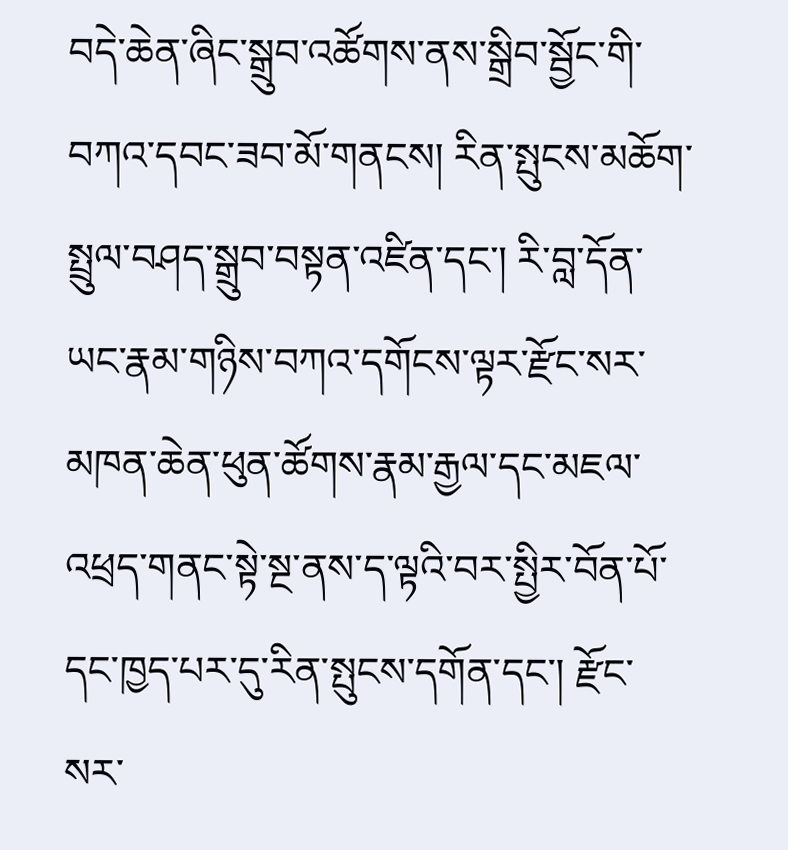བདེ་ཆེན་ཞིང་སྒྲུབ་འཚོགས་ནས་སྒྲིབ་སྦྱོང་གི་བཀའ་དབང་ཟབ་མོ་གནངས། རིན་སྤུངས་མཆོག་སྤྲུལ་བཤད་སྒྲུབ་བསྟན་འཛིན་དང་། རི་བླ་དོན་ཡང་རྣམ་གཉིས་བཀའ་དགོངས་ལྟར་རྫོང་སར་མཁན་ཆེན་ཕུན་ཚོགས་རྣམ་རྒྱལ་དང་མཇལ་འཕྲད་གནང་སྟེ་སྔ་ནས་ད་ལྟའི་བར་སྤྱིར་བོན་པོ་དང་ཁྱད་པར་དུ་རིན་སྤུངས་དགོན་དང་། རྫོང་སར་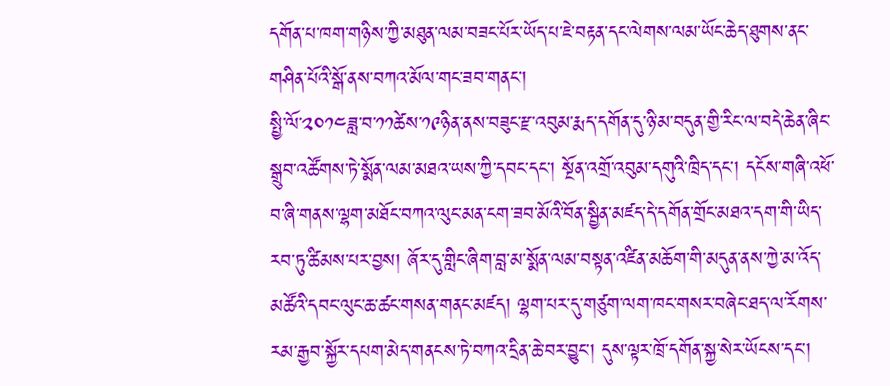དགོན་པ་ཁག་གཉིས་ཀྱི་མཐུན་ལམ་བཟང་པོར་ཡོད་པ་ཇེ་བརྟན་དང་ལེགས་ལམ་ཡོང་ཆེད་ཐུགས་ནང་གཤིན་པོའི་སྒོ་ནས་བཀའ་མོལ་གང་ཟབ་གནང་།
སྤྱི་ལོ་༢༠༡༤ཟླ་བ་༡༡ཚེས་༡༩ཉིན་ནས་བཟུང་རྫ་འབུམ་རྨད་དགོན་དུ་ཉི་མ་བདུན་གྱི་རིང་ལ་བདེ་ཆེན་ཞིང་སྒྲུབ་འཚོགས་ཏེ་སྨོན་ལམ་མཐའ་ཡས་ཀྱི་དབང་དང་། སྔོན་འགྲོ་འབུམ་དགུའི་ཁྲིད་དང་། དངོས་གཞི་འཕོ་བ་ཞི་གནས་ལྷག་མཐོང་བཀའ་ལུང་མན་ངག་ཟབ་མོའི་བོན་སྦྱིན་མཛད་དེ་དགོན་གྲོང་མཐའ་དག་གི་ཡིད་རབ་ཏུ་ཚིམས་པར་བྱས། ཞོར་དུ་གླིང་ཞིག་བླ་མ་སྨོན་ལམ་བསྟན་འཛིན་མཆོག་གི་མདུན་ནས་ཀྱེ་མ་འོད་མཚོའི་དབང་ལུང་ཆ་ཚང་གསན་གནང་མཛད། ལྷག་པར་དུ་གཙུག་ལག་ཁང་གསར་བཞེང་ཐད་ལ་རོགས་རམ་རྒྱབ་སྐྱོར་དཔག་མེད་གནངས་ཏེ་བཀའ་དྲིན་ཆེ་བར་བྱུང་། དུས་ལྟར་ཁྲོ་དགོན་སྐྱ་སེར་ཡོངས་དང་།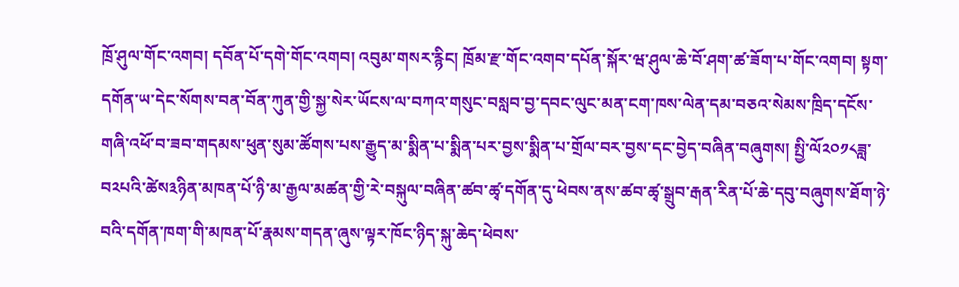ཁྲོ་ཤུལ་གོང་འགབ། དབོན་པོ་དགེ་གོང་འགབ། འབུམ་གསར་རྙིང། ཁྲོམ་རྫ་གོང་འགབ་དཔོན་སྐོར་ཝ་ཤུལ་ཆེ་བོ་ཤག་ཚ་ཟོག་པ་གོང་འགབ། སྟག་དགོན་ཡ་དེང་སོགས་བན་བོན་ཀུན་གྱི་སྐྱ་སེར་ཡོངས་ལ་བཀའ་གསུང་བསླབ་བྱ་དབང་ལུང་མན་ངག་ཁས་ལེན་དམ་བཅའ་སེམས་ཁྲིད་དངོས་གཞི་འཕོ་བ་ཟབ་གདམས་ཕུན་སུམ་ཚོགས་པས་རྒྱུད་མ་སྨིན་པ་སྨིན་པར་བྱས་སྨིན་པ་གྲོལ་བར་བྱས་དང་བྱེད་བཞིན་བཞུགས། སྤྱི་ལོ༢༠༡༨ཟླ་བ༢པའི་ཚེས༣ཉིན་མཁན་པོ་ཉི་མ་རྒྱལ་མཚན་གྱི་རེ་བསྐུལ་བཞིན་ཚབ་ཚྭ་དགོན་དུ་ཕེབས་ནས་ཚབ་ཚྭ་སྒྲུབ་རྒན་རིན་པོ་ཆེ་དབུ་བཞུགས་ཐོག་ཉེ་བའི་དགོན་ཁག་གི་མཁན་པོ་རྣམས་གདན་ཞུས་ལྟར་ཁོང་ཉིད་སྐུ་ཆེད་ཕེབས་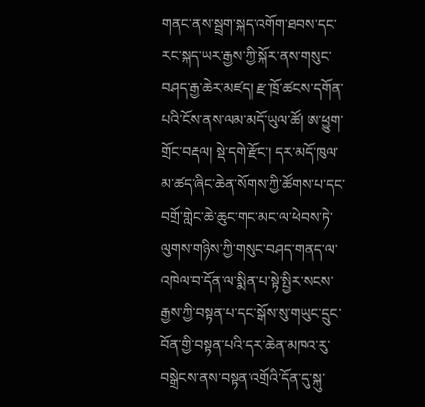གནང་ནས་སྦྲག་སྐད་འགོག་ཐབས་དང་རང་སྐད་ཡར་རྒྱས་ཀྱི་སྐོར་ནས་གསུང་བཤད་རྒྱ་ཆེར་མཛད། རྫ་ཁྲོ་ཚངས་དགོན་པའི་ངོས་ནས་ལམ་མདོ་ཡུལ་ཚོ། ཨ་ཕྱུག་གྲོང་བརྡལ། སྡེ་དགེ་རྫོང་། དར་མདོ་ཁུལ་མ་ཚད་ཞིང་ཆེན་སོགས་ཀྱི་ཚོགས་པ་དང་བགྲོ་གླེང་ཆེ་ཆུང་གང་མང་ལ་ཕེབས་ཏེ་ལུགས་གཉིས་ཀྱི་གསུང་བཤད་གནད་ལ་འཁེལ་བ་དོན་ལ་སྨིན་པ་སྟེ་སྤྱིར་སངས་རྒྱས་ཀྱི་བསྟན་པ་དང་སྒོས་སུ་གཡུང་དྲུང་བོན་གྱི་བསྟན་པའི་དར་ཆེན་མཁའ་རུ་བསྒྲེངས་ནས་བསྟན་འགྲོའི་དོན་དུ་སྐུ་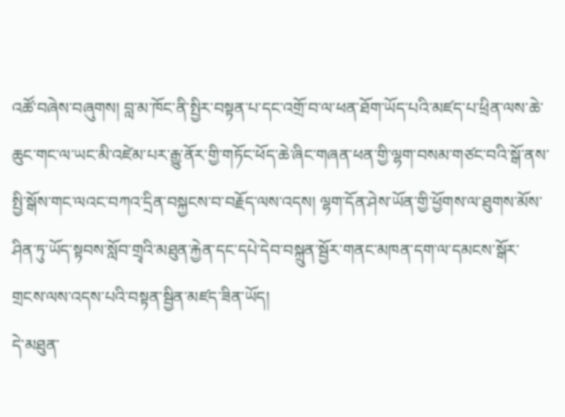འཚོ་བཞེས་བཞུགས། བླ་མ་ཁོང་ནི་སྤྱིར་བསྟན་པ་དང་འགྲོ་བ་ལ་ཕན་ཐོག་ཡོད་པའི་མཛད་པ་ཕྲིན་ལས་ཆེ་ཆུང་གང་ལ་ཡང་མི་འཛེམ་པར་རྒྱུ་ནོར་གྱི་གཏོང་ཕོད་ཆེ་ཞིང་གཞན་ཕན་གྱི་ལྷག་བསམ་གཙང་བའི་སྒོ་ནས་སྤྱི་སྒོས་གང་ལའང་བཀའ་དྲིན་བསྐྱངས་བ་བརྗོད་ལས་འདས། ལྷག་དོན་ཤེས་ཡོན་གྱི་ཕྱོགས་ལ་ཐུགས་མོས་ཤིན་ཏུ་ཡོད་སྟབས་སློབ་གྲྭའི་མཐུན་རྐྱེན་དང་དཔེ་དེབ་བསྐྲུན་སྦྱོར་གནང་མཁན་དག་ལ་དམངས་སྒོར་གྲངས་ལས་འདས་པའི་བསྟན་སྦྱིན་མཛད་ཟིན་ཡོད།
དེ་མཐུན་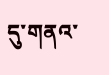དུ་གནའ་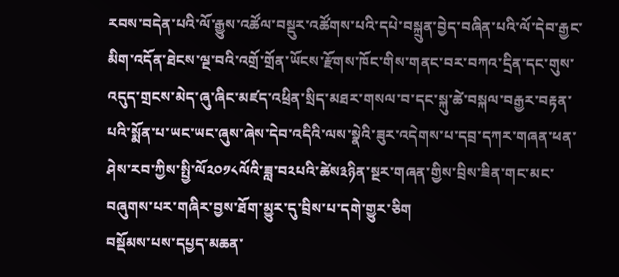རབས་བདེན་པའི་ལོ་རྒྱུས་འཚོལ་བསྡུར་འཚོགས་པའི་དཔེ་བསྐྲུན་བྱེད་བཞིན་པའི་ལོ་དེབ་རྒྱང་མིག་འདོན་ཐེངས་ལྔ་བའི་འགྲོ་གྲོན་ཡོངས་རྫོགས་ཁོང་གིས་གནང་བར་བཀའ་དྲིན་དང་གུས་འདུད་གྲངས་མེད་ཞུ་ཞིང་མཛད་འཕྲིན་སྲིད་མཐར་གསལ་བ་དང་སྐུ་ཚེ་བསྐལ་བརྒྱར་བརྟན་པའི་སྨོན་པ་ཡང་ཡང་ཞུས་ཞེས་དེབ་འདིའི་ལས་སྣེའི་ཟུར་འདེགས་པ་དབྲ་དཀར་གཞན་ཕན་ཤེས་རབ་ཀྱིས་སྤྱི་ལོ༢༠༡༨ལོའི་ཟླ་བ༢པའི་ཚེས༣ཉིན་སྔར་གཞན་གྱིས་བྲིས་ཟིན་གང་མང་བཞུགས་པར་གཞིར་བྱས་ཐོག་མྱུར་དུ་བྲིས་པ་དགེ་གྱུར་ཅིག
བསྡོམས་པས་དཔྱད་མཆན་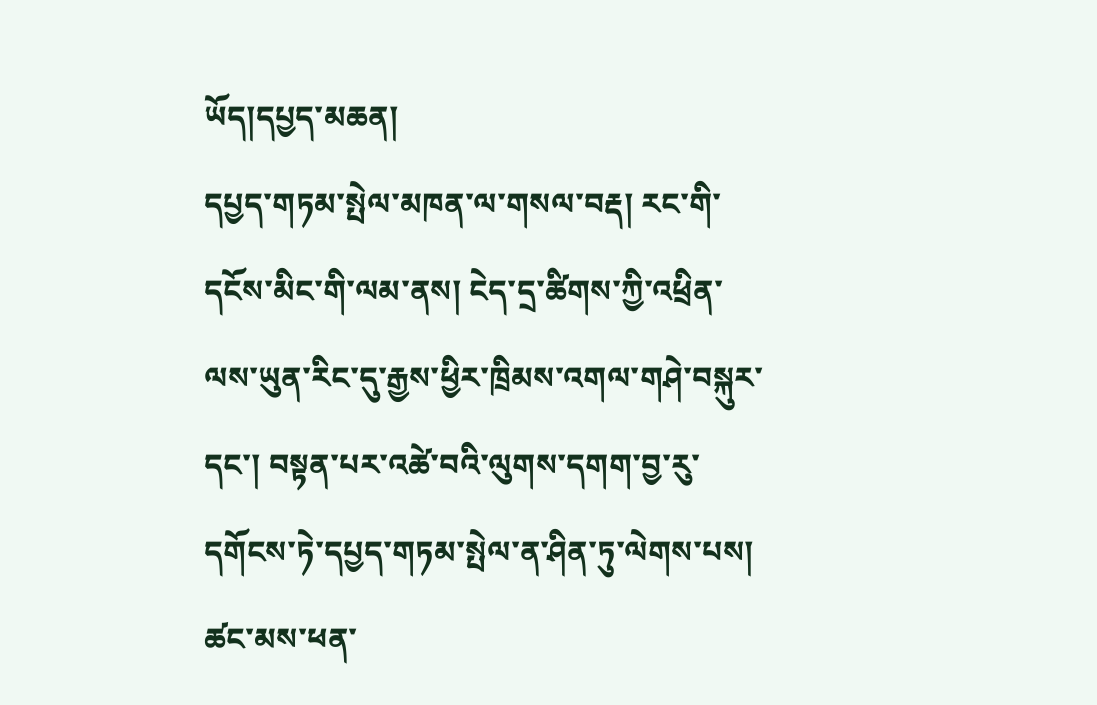ཡོད།དཔྱད་མཆན།
དཔྱད་གཏམ་སྤེལ་མཁན་ལ་གསལ་བརྡ། རང་གི་དངོས་མིང་གི་ལམ་ནས། ངེད་དྲ་ཚིགས་ཀྱི་འཕྲིན་ལས་ཡུན་རིང་དུ་རྒྱས་ཕྱིར་ཁྲིམས་འགལ་གཤེ་བསྐུར་དང་། བསྟན་པར་འཚེ་བའི་ལུགས་དགག་བྱ་རུ་དགོངས་ཏེ་དཔྱད་གཏམ་སྤེལ་ན་ཤིན་ཏུ་ལེགས་པས། ཚང་མས་ཕན་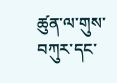ཚུན་ལ་གུས་བཀུར་དང་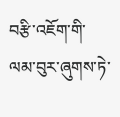བརྩི་འཇོག་གི་ལམ་བུར་ཞུགས་ཏེ་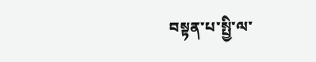བསྟན་པ་སྤྱི་ལ་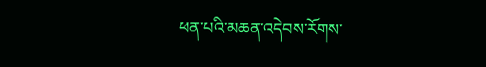ཕན་པའི་མཆན་འདེབས་རོགས་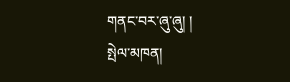གནང་བར་ཞུ་ཞུ། །
སྤེལ་མཁན།